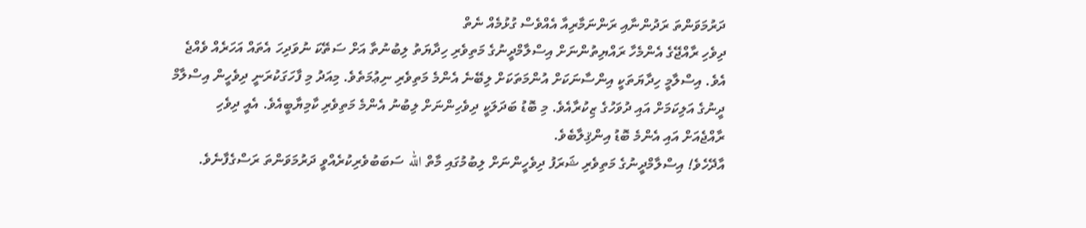ދަރުމަވަންތަ ރަދުންނާއި ރަންނަމާރިއާ އެއްވެސް ގުޅުމެއް ނެތް
ދިވެހި ރާއްޖޭގެ އެންމެހާ ރައްޔިތުންނަށް އިސްލާމްދީނުގެ މަތިވެރި ހިދާޔަތު ލިބުނުތާ އަށް ސަތޭކަ ނުވަދިހަ އެތައް އަހަރެއް ވެއްޖެ އެވެ. އިސްލާމީ ހިދާޔަތަކީ އިންސާނަކަށް އުންމަތަކަށް ލިބޭނެ އެންމެ މަތިވެރި ނިޢުމަތެވެ. މިއަދު މި ފާހަގަކުރަނީ ދިވެހީން އިސްލާމް ދީނުގެ އަލިކަމަށް އައި ދުވަހުގެ ޒިކުރާއެވެ. މި ބޮޑު ބަދަލަކީ ދިވެހިންނަށް ލިބުނު އެންމެ މަތިވެރި ކާމިޔާބީއެވެ. އެއީ ދިވެހި ރާއްޖެއަށް އައި އެންމެ ބޮޑު އިންޤިލާބެވެ.
އާދޭހެވެ! އިސްލާމްދީނުގެ މަތިވެރި ޝަރަފު ދިވެހީންނަށް ލިބުމުގައި މާތް الله ސަބަބުވެރިކުރެއްވީ ދަރުމަވަންތަ ރަސްގެފާނެވެ.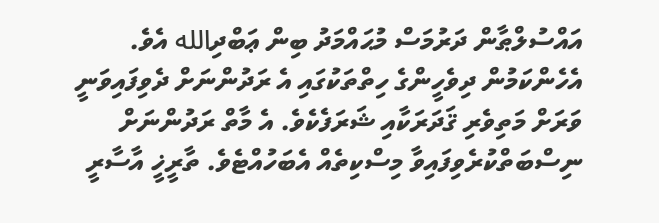އައްސުލްޠާން ދަރުމަސް މުޙައްމަދު ބިން ޢަބްދިالله އެވެ. އެހެންކަމުން ދިވެހީންގެ ހިތްތަކުގައި އެ ރަދުންނަށް ދެވިފައިވަނީ ވަރަށް މަތިވެރި ޤަދަރަކާއި ޝަރަފެކެވެ. އެ މާތް ރަދުންނަށް ނިސްބަތްކުރެވިފައިވާ މިސްކިތެއް އެބަހުއްޓެވެ. ތާރީޚީ އާސާރީ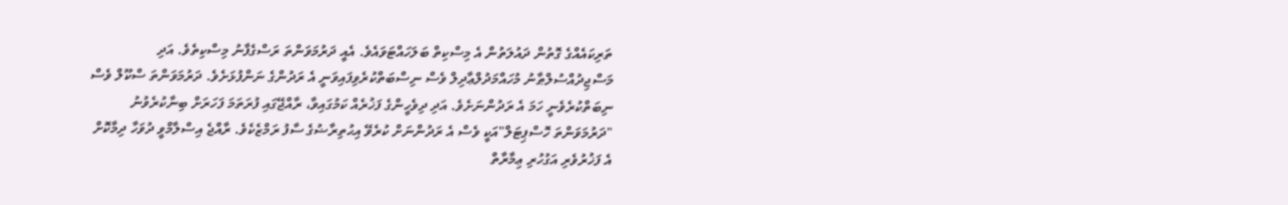ތަރިކައެއްގެ ގޮތުން ދައުލަތުން އެ މިސްކިތް ބަލަހައްޓަވައެވެ. އެއީ ދަރުމަވަންތަ ރަސްގެފާނު މިސްކިތެވެ. އަދި މަސްޖިދުއްސުލްޠާނު މުހައްމަދުލްޢާދިލް ވެސް ނިސްބަތްކުރެވިފައިވަނީ އެ ރަދުންގެ ނަންފުޅަށެވެ. ދަރުމަވަންތަ ސްކޫލް ވެސް ނިބަތްކުރެވެނީ ހަމަ އެ ރަދުންނަށެވެ. އަދި ދިވެހީންގެ ފަޚުރެއް ކަމުގައިވާ، ރާއްޖޭގައި ފުރަތަމަ ފަހަރަށް ބިނާކުރެވުނު "ދަރުމަވަންތަ ހޮސްޕިޓަލް"އަކީ ވެސް އެ ރަދުންނަށް ކުރެވޭ އިޙުތިރާޟުގެ ސާފު ރަމްޒެކެވެ. ރާއްޖެ އިސްލާމްވީ ދުވަހާ ދިމާކޮށް އެ ފަޚުރުވެރި އަގުހުރި ޢިމާރާތް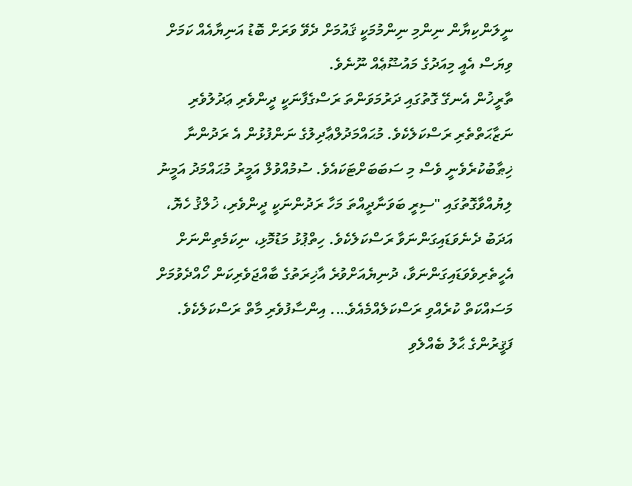ނީލަންކިޔާން ނިންމި ނިންމުމަކީ ޤައުމަށް ދެވޭ ވަރަށް ބޮޑު އަނިޔާއެއް ކަމަށް ވިޔަސް އެއީ މިއަދުގެ މައުޟޫޢެއް ނޫނެވެ.
ތާރީޚުން އެނގޭ ގޮތުގައި ދަރުމަވަންތަ ރަސްގެފާނަކީ ދީންވެރި ޢަދުލުވެރި ނަޒާޙަތްތެރި ރަސްކަލެކެވެ. މުޙައްމަދުލްޢާދިލުގެ ނަންފުޅުން އެ ރަދުންނާ ޚިޠާބުކުރެވެނީ ވެސް މި ސަބަބަށްޓަކައެވެ. ސުމުއްވުލް އަމީރު މުޙައްމަދު އަމީނު ލިޔުއްވާގޮތުގައި "ސިރީ ބަވަނާދީއްތަ މަހާ ރަދުންނަކީ ދީންވެރި، ޚުލްޤު ހެޔޮ، އަދަބު ދެނެވަޑައިގަންނަވާ ރަސްކަލެކެވެ. ހިތްޕުޅު މަޑުމޮޅި، ނިކަމެތިންނަށް އެހީތެރިވެވަޑައިގަންނަވާ، ދުނިޔެއަށްވުރެ އާޚިރަތުގެ ބާއްޖަވެރިކަން ހޯއްދެވުމަށް މަސައްކަތް ކުރެއްވި ރަސްކަލެއްމެއެވެ…. އިންސާފުވެރި މާތް ރަސްކަލެކެވެ. ފަޤީރުންގެ ޙާލު ބެއްލެވި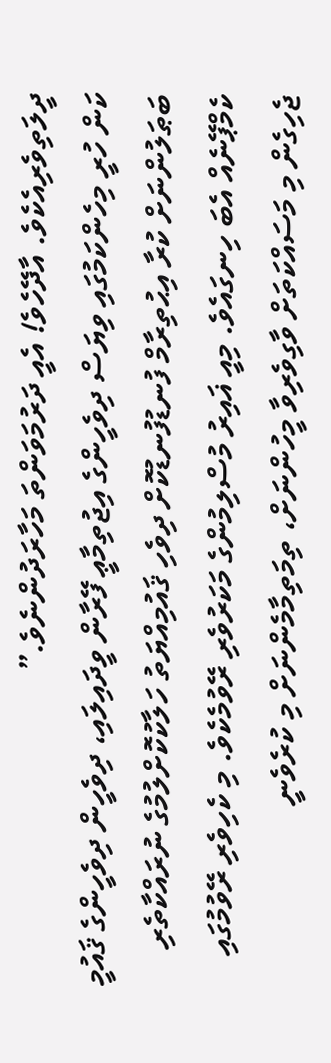ދީލަތިވެރިއެކެވެ. އާދޭހެވެ! އެއީ ދަރުމަވަންތަ މަހާރަދުންނެވެ.”
ކަން ހުރީ މިހެންކަމުގައި ވިޔަސް ދިވެހީންގެ އިޖުތިމާޢީ ފޭރާން ވީދައިލައި، ދިވެހީން ދިވެހީންގެ ޤައުމީ ބަޠަލުންނަށް ކުރާ އިޙުތިރާމް ފުނޑުފުނޑުކޮށް ދިވެހި ޤައުމިއްޔަތު ހަލާކުކޮށްލުމުގެ ނުރައްކާތެރި ކެމްޕޭނެއް އެބަ ހިނގައެވެ. މިއީ ޣައިރު މުސްލިމުންގެ މަކަރުވެރި ރޭވުމެކެވެ. މި ކެހިވެރި ރޭވުމުގައި ޖެހިގެން މި މަސައްކަތަށް ވާގިވެރިވާ މީހުންނަށް، ތިމަތިމާމެންނަށް މި ކުރެވެނީ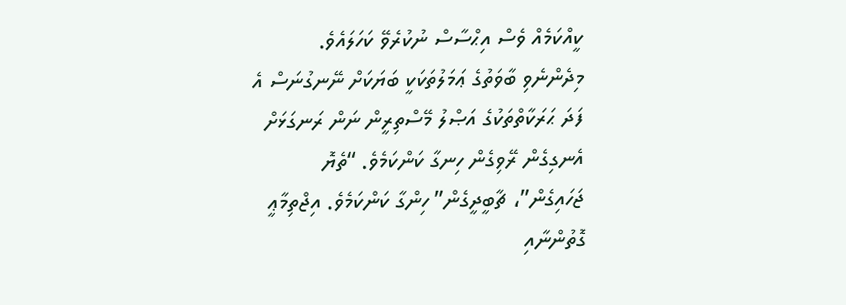ކީއްކަމެއް ވެސް އިޙްސާސް ނުކުރެވޭ ކަހަލައެވެ.
މިދެންނެވި ބާވަތުގެ ޢަމަލުތަކަކީ ބަޔަކަށް ނޭނގުނަސް އެ ފަދަ ޙަރަކާތްތަކުގެ އަޞްލު މޭސްތިރީން ނަން ރަނގަޅަށް އެނގިގެން ރޭވިގެން ހިނގާ ކަންކަމެވެ. “ތެޔޮ ޖަހައިގެން”، ޗާބީދީގެން” ހިންގާ ކަންކަމެވެ. އިޖްތިމާޢީ ގޮތުންނާއި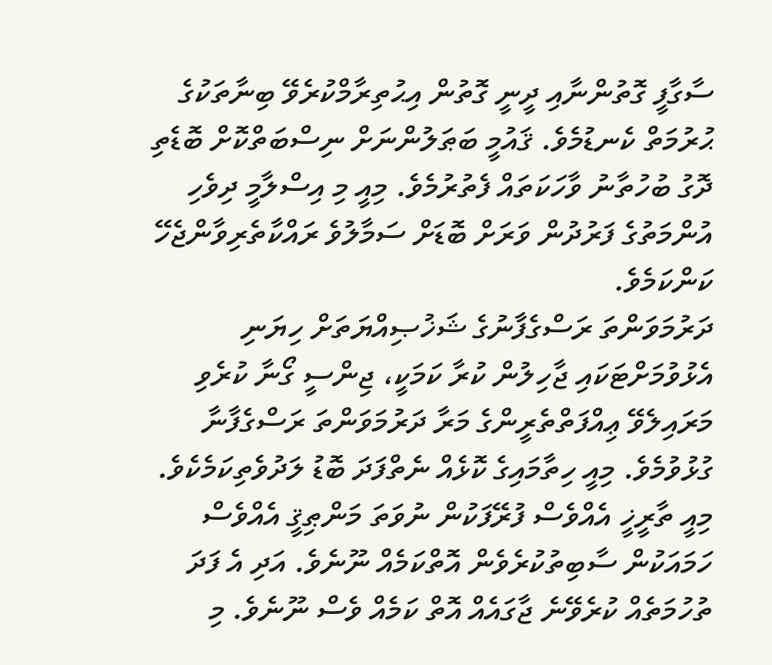ސާގާފީ ގޮތުންނާއި ދީނީ ގޮތުން އިޙުތިރާމްކުރެވޭ ބިނާތަކުގެ ޙުރުމަތް ކެނޑުމެވެ. ޤައުމީ ބަޠަލުންނަށް ނިސްބަތްކޮށް ބޮޑެތި ދޮގު ބުހުތާނު ވާހަކަތައް ފެތުރުމެވެ. މިއީ މި އިސްލާމީ ދިވެހި އުންމަތުގެ ފަރުދުން ވަރަށް ބޮޑަށް ސަމާލުވެ ރައްކާތެރިވާންޖެހޭ ކަންކަމެވެ.
ދަރުމަވަންތަ ރަސްގެފާނުގެ ޝަޚުޞިއްޔަތަށް ހިޔަނި އެޅުވުމަށްޓަކައި ޖާހިލުން ކުރާ ކަމަކީ، ޖިންސީ ގޯނާ ކުރެވި މަރައިލެވޭ ޢިއްފަތްތެރީންގެ މަރާ ދަރުމަވަންތަ ރަސްގެފާނާ ގުޅުވުމެވެ. މިއީ ހިތާމައިގެ ކޮޅެއް ނެތްފަދަ ބޮޑު ލަދުވެތިކަމެކެވެ. މިއީ ތާރީޚީ އެއްވެސް ފުރޭފަކުން ނުވަތަ މަންޠިޤީ އެއްވެސް ހަމައަކުން ސާބިތުކުރެވެން އޮތްކަމެއް ނޫނެވެ. އަދި އެ ފަދަ ތުހުމަތެއް ކުރެވޭނެ ޖާގައެއް އޮތް ކަމެއް ވެސް ނޫނެވެ. މި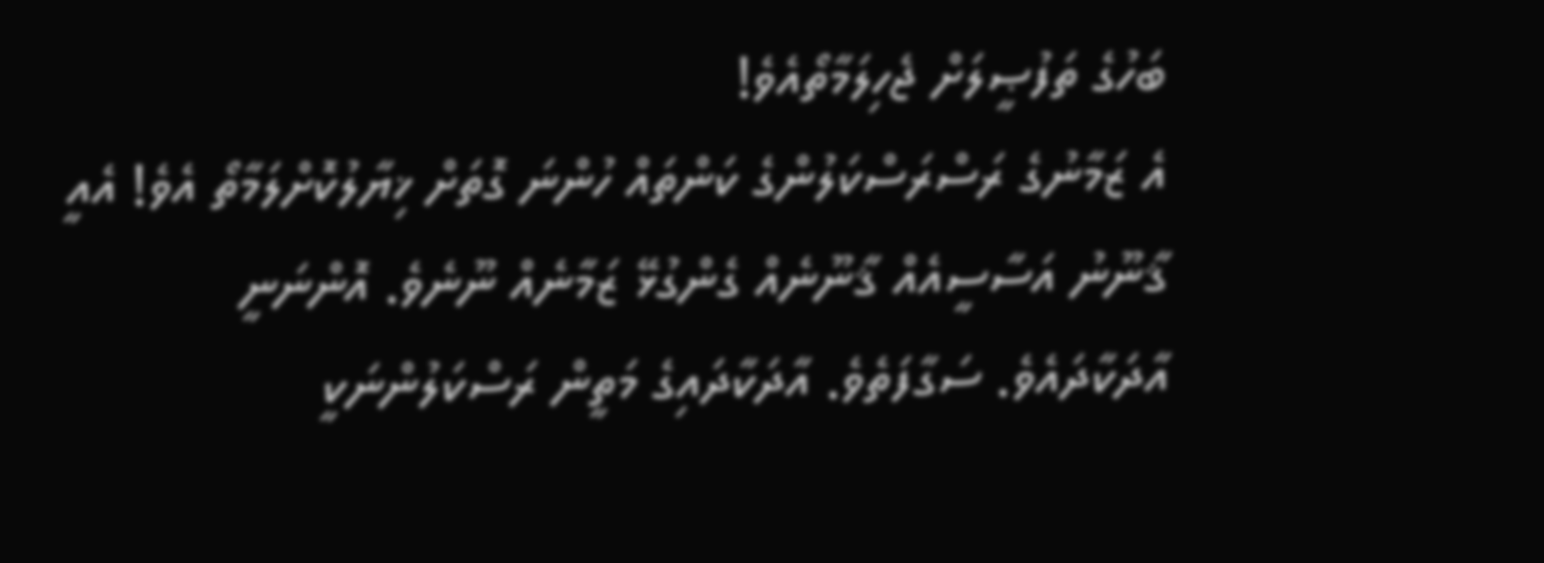ބަހުގެ ތަފުޞީލަށް ޖެހިލަމާތޯއެވެ!
އެ ޒަމާނުގެ ރަސްރަސްކަލުންގެ ކަންތައް ހުންނަ ގޮތަށް ޚިޔާލުކޮށްލަމާތޯ އެވެ! އެއީ ޤާނޫނު އަސާސީއެއް ޤާނޫނެއް ގެންގުޅޭ ޒަމާނެއް ނޫނެވެ. އޮންނަނީ އާދަކާދައެވެ. ސަގާފަތެވެ. އާދަކާދައިގެ މަތީން ރަސްކަލުންނަކީ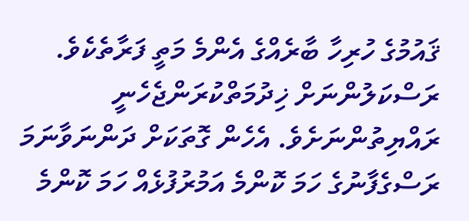ޤައުމުގެ ހުރިހާ ބާރެއްގެ އެންމެ މަތީ ފަރާތެކެވެ. ރަސްކަލުންނަށް ޚިދުމަތްކުރަންޖެހެނީ ރައްޔިތުންނަށެވެ. އެހެން ގޮތަކަށް ދަންނަވާނަމަ ރަސްގެފާނުގެ ހަމަ ކޮންމެ އަމުރުފުޅެއް ހަމަ ކޮންމެ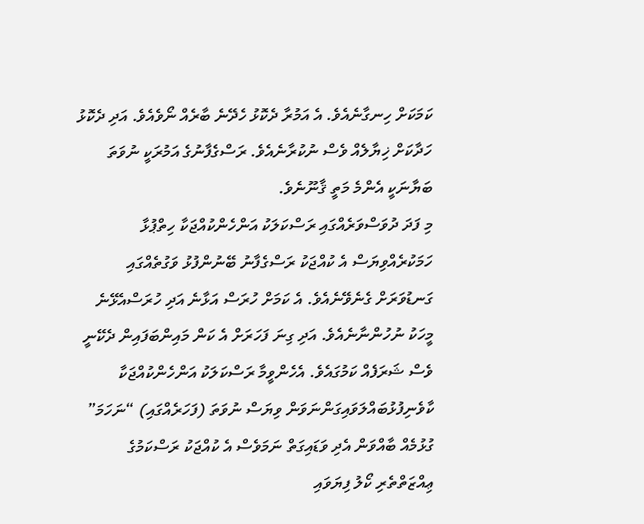ކަމަކަށް ހިނގާނެއެވެ. އެ އަމުރާ ދެކޮޅު ހެދޭނެ ބާރެއް ނޯވެއެވެ. އަދި ދެކޮޅު ހަދާކަށް ޚިޔާލެއް ވެސް ނުކުރާނެއެވެ. ރަސްގެފާނުގެ އަމުރަކީ ނުވަތަ ބަޔާނަކީ އެންމެ މަތީ ޤާނޫނެވެ.
މި ފަދަ ދުވަސްވަރެއްގައި ރަސްކަލަކު އަންހެންކުއްޖަކާ ހިތްޕުޅާ ހަމަކުރެއްވިޔަސް އެ ކުއްޖަކު ރަސްގެފާނު ބޭނުންފުޅު ވަގުތެއްގައި ގަނޑުވަރަށް ގެނެވޭނެއެވެ. އެ ކަމަށް ހުރަސް އަޅާނެ އަދި ހުރަސްއެޅޭނެ މީހަކު ނުހުންނާނެއެވެ. އަދި ގިނަ ފަހަރަށް އެ ކަން މައިންބަފައިން ދެކޭނީ ވެސް ޝަރަފެއް ކަމުގައެވެ. އެހެންވީމާ ރަސްކަލަކު އަންހެންކުއްޖަކާ ކާވެނިފުޅުބައްލަވައިގަންނަވަން ވިޔަސް ނުވަތަ (ފަހަރެއްގައި) “ނަހަމަ” ގުޅުމެއް ބާއްވަން އެދި ވަޑައިގަތް ނަމަވެސް އެ ކުއްޖަކު ރަސްކަމުގެ ޢިއްޒަތްތެރި ކޯލު ފިޔަވައި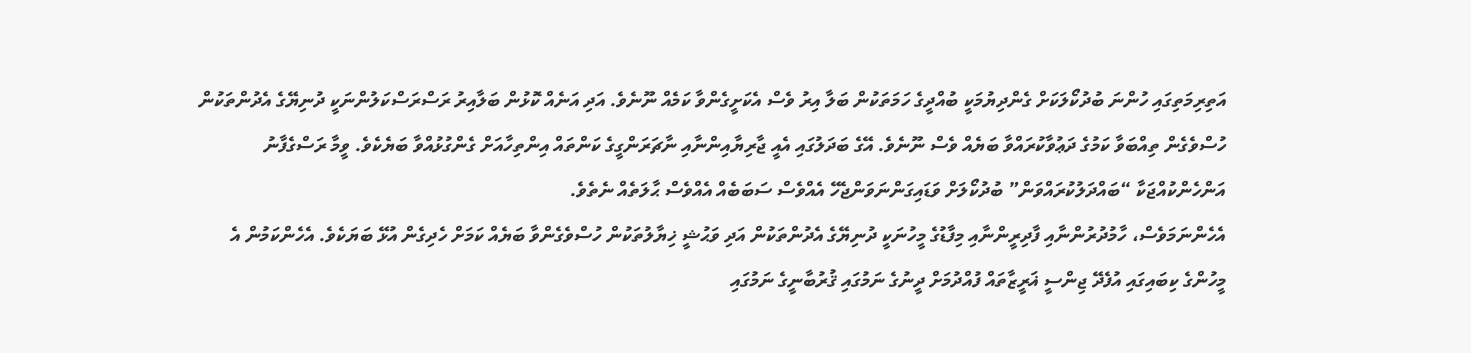އަތިރިމަތިގައި ހުންނަ ބުދުކޯލަކަށް ގެންދިޔުމަކީ ބުއްދީގެ ހަމަތަކުން ބަލާ އިރު ވެސް އެކަށީގެންވާ ކަމެއް ނޫނެވެ. އަދި އަނެއް ކޮޅުން ބަލާއިރު ރަސްރަސްކަލުންނަކީ ދުނިޔޭގެ އެދުންތަކުން ހުސްވެގެން ތިއްބަވާ ކަމުގެ ދަޢުވާކުރައްވާ ބަޔެއް ވެސް ނޫނެވެ. އޭގެ ބަދަލުގައި އެއީ ޖާރިޔާއިންނާއި ނާޗަރަންގީގެ ކަންތައް އިންތިހާއަށް ގެންގުޅުއްވާ ބަޔެކެވެ. ވީމާ ރަސްގެފާނު އަންހެންކުއްޖަކާ “ބައްދަލުކުރައްވަން” ބުދުކޯލަށް ވަޑައިގަންނަވަންޖެހޭ އެއްވެސް ސަބަބެއް އެއްވެސް ޙާލަތެއް ނެތެވެ.
އެހެންނަމަވެސް، ހާމުދުރުންނާއި ފާދިރީންނާއި މިފާޑުގެ މީހުނަކީ ދުނިޔޭގެ އެދުންތަކުން އަދި ވަޙުޝީ ޚިޔާލުތަކުން ހުސްވެގެންވާ ބަޔެއް ކަމަށް ހެދިގެން އުޅޭ ބަޔަކެވެ. އެހެންކަމުން އެ މީހުންގެ ކިބައިގައި އުފެދޭ ޖިންސީ ޣަރީޒާތައް ފުއްދުމަށް ދީނުގެ ނަމުގައި ޤުރުބާނީގެ ނަމުގައި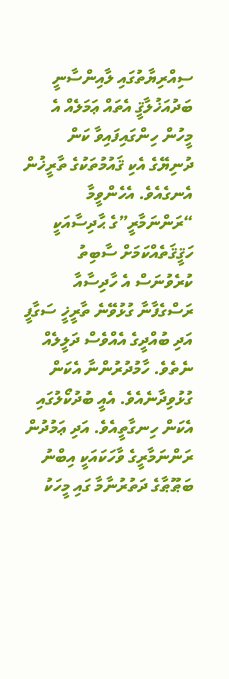ސިއްރިޔާތުގައި ލާއިންސާނީ ބަދުއަޚުލާޤީ އެތައް ޢަމަލެއް އެ މީހުން ހިންގައިފައިވާ ކަން ދުނިޔޭގެ އެކި ޤައުމުތަކުގެ ތާރީޚުން އެނގެއެވެ. އެހެންވީމާ “ރަންނަމާރީ”ގެ ޙާދިސާއަކީ ހަޤީޤަތެއްކަމަށް ސާބިތު ކުރެވުނަސް އެ ހާދިސާއާ ރަސްގެފާނާ ގުޅުވޭނެ ތާރީޚީ ސަގާފީ އަދި ބުއްދީގެ އެއްވެސް ދަލީލެއް ނެތެވެ. ހާމުދުރުންނާ އެކަން ގުޅުވިދާނެއެވެ. އެއީ ބުދުކޯލުގައި އެކަން ހިނގާތީއެވެ. އަދި ޢަމުދުން ރަންނަމާރީގެ ވާހަކައަކީ އިބްނު ބަޠޫޠާގެ ދަތުރުނާމާ ގައި މީހަކު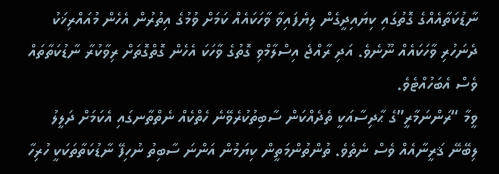ނާޑުކަތާއެއްގެ ގޮތުގައި ކިޔައިދީގެން ލިޔެފައިވާ ވާހަކައެއް ކަމަށް ވުމުގެ އިތުރުން އެހެން މުއައްރިޚަކު ދެނަހުރި ވާހަކައެއް ނޫނެވެ. އަދި ރާއްޖެ އިސްލާމްވި ގޮތުގެ ވާހަކަ އެހެން ގޮތްގޮތަށް ރިވާކުރާ ނާޑުކަތާތައް ވެސް އެބަހުއްޓެވެ.
ވީމާ “ރަންނަމާރީ”ގެ ޙާދިސާއަކީ ތެދެއްކަން ސާބިތުކުރެވޭނެ ހެތްކެއް ނެތްތާނގައި އެކަމަށް ދަލީލު ލިބޭނޭ ޤަރީނާއެއް ވެސް ނެތެވެ. ތުންތުންމަތީން ކިޔަމުން އަންނަ ސާބިތު ނުހިފޭ ނާޑުކަތާތަކަކީ ހުރިހާ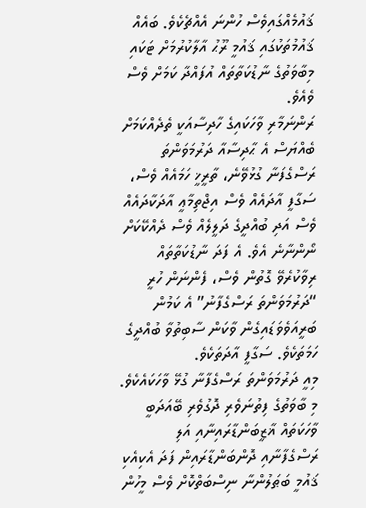ޤައުމެއްގައިވެސް ހުންނަ އެއްޗެކެވެ. ބައެއް ޤައުމުތަކުގައި ޤައުމީ ރޫޙު އާލާކުރުމަށް ޓަކައި މިބާވަތުގެ ނާޑުކަތާތައް އުފައްދާ ކަމަށް ވެސް ވެއެވެ.
ރަންނަމާރި ވާހަކައިގެ ހާދިސާއަކީ ތެދެއްކަމަށް ބެއްޔަސް އެ ޙާދިސާއާ ދަރުމަވަންތަ ރަސްގެފަނާ ގުޅުވޭނެ، ތާރީޚީ ހަމައެއް ވެސް، ސަގާފީ އާދައެއް ވެސް އިޖްތިމާޢީ އާދަކާދައެއް ވެސް އަދި ބުއްދީގެ ދަލީލެއް ވެސް ދެއްކޭކަށް ނޯންނާނެ އެވެ. އެ ފަދަ ނާޑުކަތާތައް ރިވާކުރެވޭ ގޮތުން ވެސް، ފެންނަން ހުރީ “ދަރުމަވަންތަ ރަސްގެފާނު” އެ ކަމުން ބަރީއަވެވަޑައިގެން ވާކަން ސާބިތުވާ ބުއްދީގެ ހަމަތަކެވެ. ސަގާފީ އާދަތަކެވެ.
މިއީ ދަރުމަވަންތަ ރަސްގެފާނާ ގުޅޭ ވާހަކައެކެވެ. މި ބާވަތުގެ ފިތުނަވެރި ދޮގުވެރި ބޭއަދަބީ ވާހަކަތައް ޣާޒީބަންޑާރައިނާއި އަލި ރަސްގެފާނާއި ދޮންބަންޑާރައިން ފަދަ އެކިއެކި ޤައުމީ ބަޠަލުންނާ ނިސްބަތްކޮށް ވެސް މީހުން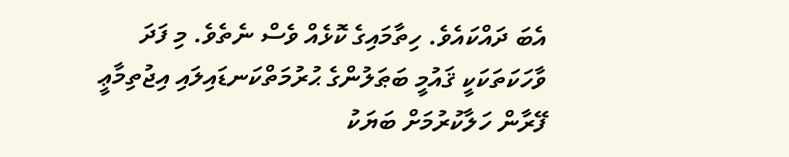އެބަ ދައްކައެވެ. ހިތާމައިގެ ކޮޅެއް ވެސް ނެތެވެ. މި ފަދަ ވާހަކަތަކަކީ ޤައުމީ ބަޠަލުންގެ ޙުރުމަތްކަނޑައިލައި އިޖުތިމާޢީ ފޭރާން ހަލާކުރުމަށް ބަޔަކު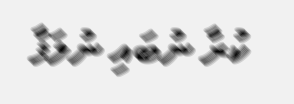ކުރާ ނުބައި ނުލަފާ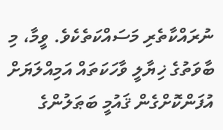ނުރައްކާތެރި މަސައްކަތެކެވެ. ވީމާ، މި ބާވަތުގެ ޚިޔާލީ ވާހަކަތައް އަމިއްލަޔަށް އުފަންކޮށްގެން ޤައުމީ ބަޠަލުންގެ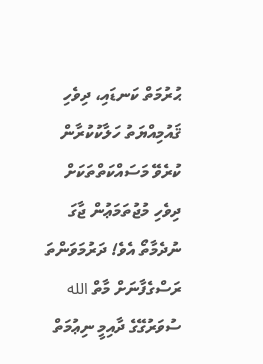ޙުރުމަތް ކަނޑައި، ދިވެހި ޤައުމިއްޔަތު ހަލާކުކުރާން ކުރެވޭ މަސައްކަތްތަކަށް ދިވެހި މުޖުތަމަޢުން ޖާގަ ނުދެމާތޯ އެވެ! ދަރުމަވަންތަ ރަސްގެފާނަށް މާތް الله ސުވަރުގޭގެ ދާއިމީ ނިޢުމަތް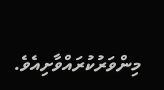މިންވަރުކުރައްވާށިއެވެ.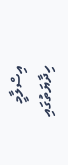އިސްލާމީ ހިދާޔަތުގައި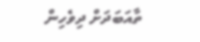ތާއަބަދަށް ދިވެހިން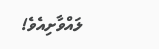ލައްވާށިއެވެ!